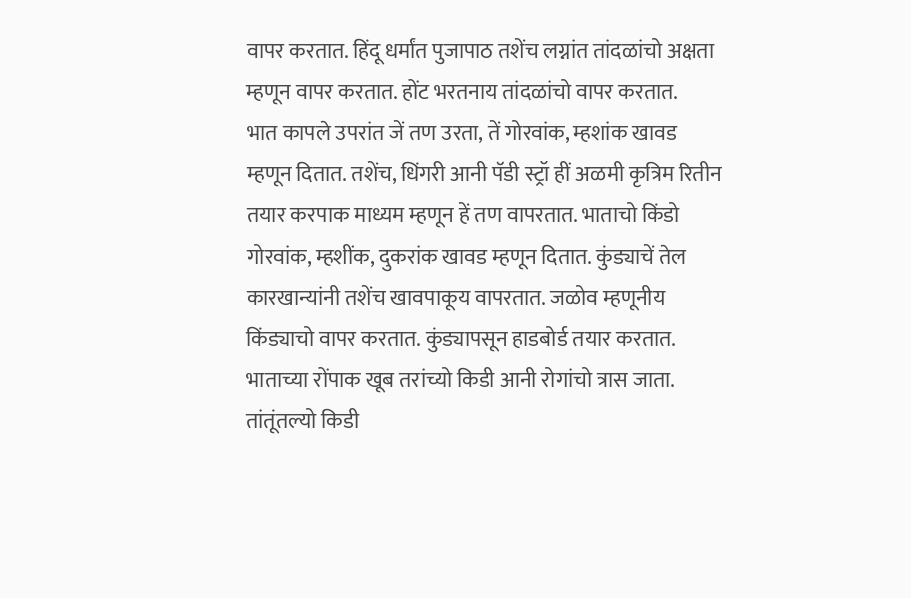वापर करतात. हिंदू धर्मांत पुजापाठ तशेंच लग्नांत तांदळांचो अक्षता म्हणून वापर करतात. होंट भरतनाय तांदळांचो वापर करतात.
भात कापले उपरांत जें तण उरता, तें गोरवांक, म्हशांक खावड म्हणून दितात. तशेंच, धिंगरी आनी पॅडी स्ट्रॉ हीं अळमी कृत्रिम रितीन तयार करपाक माध्यम म्हणून हें तण वापरतात. भाताचो किंडो गोरवांक, म्हशींक, दुकरांक खावड म्हणून दितात. कुंड्याचें तेल कारखान्यांनी तशेंच खावपाकूय वापरतात. जळोव म्हणूनीय किंड्याचो वापर करतात. कुंड्यापसून हाडबोर्ड तयार करतात.
भाताच्या रोंपाक खूब तरांच्यो किडी आनी रोगांचो त्रास जाता. तांतूंतल्यो किडी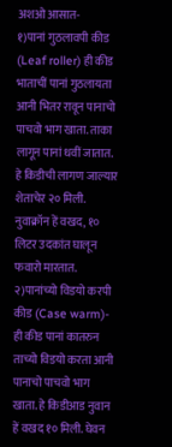अशओ आसात-
१)पानां गुठलावपी कीड (Leaf roller) ही कीड भाताचीं पानां गुठलायता आनी भितर रावून पानाचो पाचवो भाग खाता. ताका लागून पानां धवीं जातात. हे किडीची लागण जाल्यार शेताचेर २० मिली. नुवाक्रॉन हें वखद, १० लिटर उदकांत घालून फवारो मारतात.
२)पानांच्यो विडयो करपी कीड (Case warm)- ही कीड पानां कातरुन ताच्यो विडयो करता आनी पानाचो पाचवो भाग खाता. हे किडीआड नुवान हें वखद १० मिली. घेवन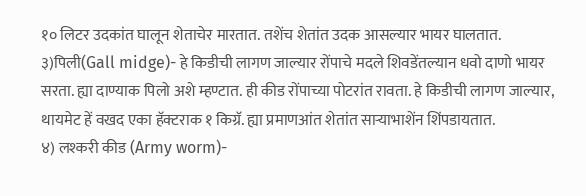१० लिटर उदकांत घालून शेताचेर मारतात. तशेंच शेतांत उदक आसल्यार भायर घालतात.
३)पिली(Gall midge)- हे किडीची लागण जाल्यार रोंपाचे मदले शिवडेंतल्यान धवो दाणो भायर सरता. ह्या दाण्याक पिलो अशे म्हण्टात. ही कीड रोंपाच्या पोटरांत रावता. हे किडीची लागण जाल्यार, थायमेट हें वखद एका हॅक्टराक १ किग्रॅ. ह्या प्रमाणआंत शेतांत साऱ्याभाशेंन शिंपडायतात.
४) लश्करी कीड (Army worm)-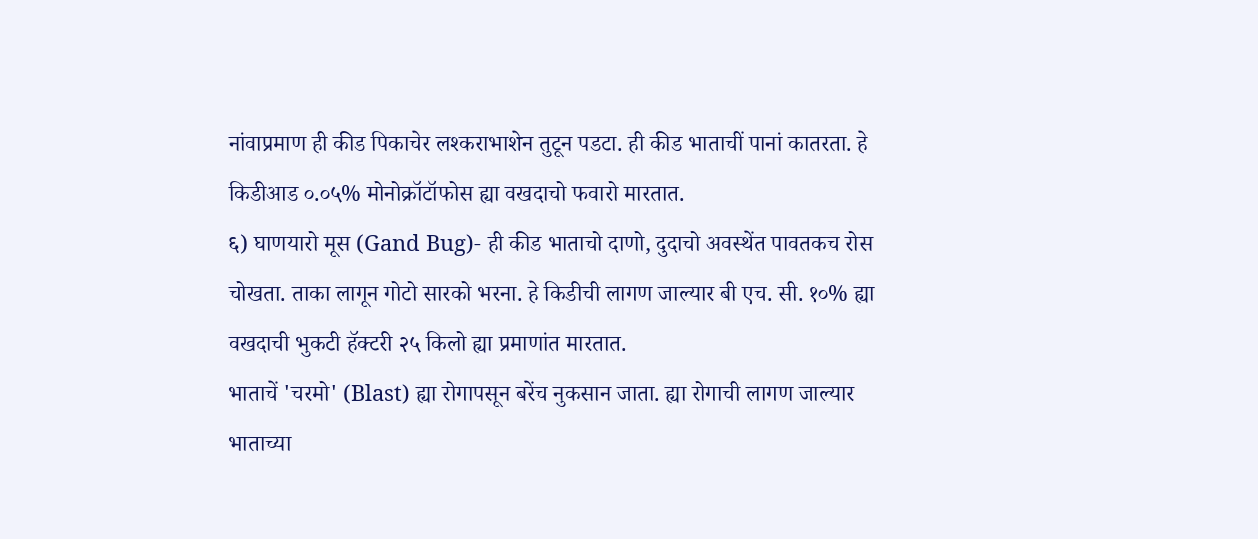नांवाप्रमाण ही कीड पिकाचेर लश्कराभाशेन तुटून पडटा. ही कीड भाताचीं पानां कातरता. हे किडीआड ०.०५% मोनोक्रॉटॉफोस ह्या वखदाचो फवारो मारतात.
६) घाणयारो मूस (Gand Bug)- ही कीड भाताचो दाणो, दुदाचो अवस्थेंत पावतकच रोस चोखता. ताका लागून गोटो सारको भरना. हे किडीची लागण जाल्यार बी एच. सी. १०% ह्या वखदाची भुकटी हॅक्टरी २५ किलो ह्या प्रमाणांत मारतात.
भाताचें 'चरमो' (Blast) ह्या रोगापसून बरेंच नुकसान जाता. ह्या रोगाची लागण जाल्यार भाताच्या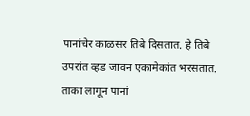पानांचेर काळसर तिबे दिसतात. हे तिबे उपरांत व्हड जावन एकामेकांत भरसतात. ताका लागून पानां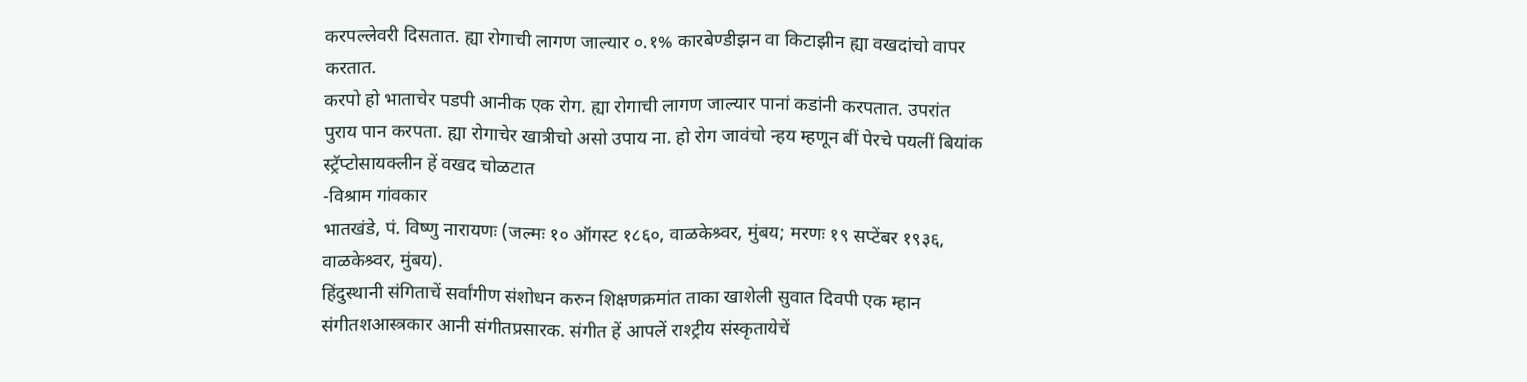करपल्लेवरी दिसतात. ह्या रोगाची लागण जाल्यार ०.१% कारबेण्डीझन वा किटाझीन ह्या वखदांचो वापर करतात.
करपो हो भाताचेर पडपी आनीक एक रोग. ह्या रोगाची लागण जाल्यार पानां कडांनी करपतात. उपरांत पुराय पान करपता. ह्या रोगाचेर खात्रीचो असो उपाय ना. हो रोग जावंचो न्हय म्हणून बीं पेरचे पयलीं बियांक स्ट्रॅप्टोसायक्लीन हें वखद चोळटात
-विश्राम गांवकार
भातखंडे, पं. विष्णु नारायणः (जल्मः १० ऑगस्ट १८६०, वाळकेश्र्वर, मुंबय; मरणः १९ सप्टेंबर १९३६, वाळकेश्र्वर, मुंबय).
हिंदुस्थानी संगिताचें सर्वांगीण संशोधन करुन शिक्षणक्रमांत ताका खाशेली सुवात दिवपी एक म्हान संगीतशआस्त्रकार आनी संगीतप्रसारक. संगीत हें आपलें राश्ट्रीय संस्कृतायेचें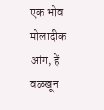एक भोव मोलादीक आंग, हें वळखून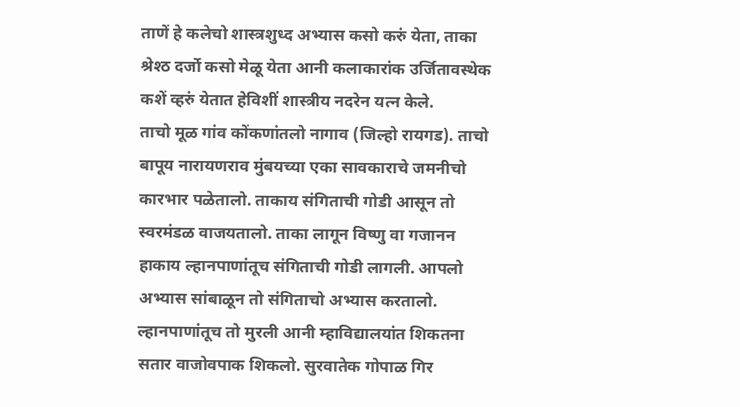ताणें हे कलेचो शास्त्रशुध्द अभ्यास कसो करुं येता, ताका श्रेश्ठ दर्जो कसो मेळू येता आनी कलाकारांक उर्जितावस्थेक कशें व्हरुं येतात हेविशीं शास्त्रीय नदरेन यत्न केले.
ताचो मूळ गांव कोंकणांतलो नागाव (जिल्हो रायगड). ताचो बापूय नारायणराव मुंबयच्या एका सावकाराचे जमनीचो कारभार पळेतालो. ताकाय संगिताची गोडी आसून तो स्वरमंडळ वाजयतालो. ताका लागून विष्णु वा गजानन हाकाय ल्हानपाणांतूच संगिताची गोडी लागली. आपलो अभ्यास सांबाळून तो संगिताचो अभ्यास करतालो. ल्हानपाणांतूच तो मुरली आनी म्हाविद्यालयांत शिकतना सतार वाजोवपाक शिकलो. सुरवातेक गोपाळ गिर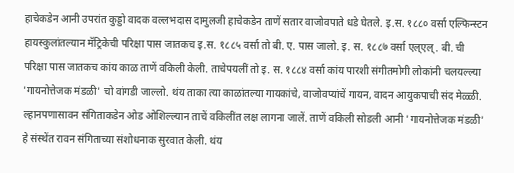हाचेकडेन आनी उपरांत कुड्डो वादक वल्लभदास दामुलजी हाचेकडेन ताणें सतार वाजोवपाते धडे घेतले. इ.स. १८८० वर्सा एल्फिन्स्टन हायस्कुलांतल्यान मॅट्रिकेची परिक्षा पास जातकच इ.स. १८८५ वर्सा तो बी. ए. पास जालो. इ. स. १८८७ वर्सा एल्एल्. बी. ची परिक्षा पास जातकच कांय काळ ताणें वकिली केली. ताचेपयलीं तो इ. स. १८८४ वर्सा कांय पारशी संगीतमोगी लोकांनी चलयल्ल्या 'गायनोत्तेजक मंडळी' चो वांगडी जाल्लो. थंय ताका त्या काळांतल्या गायकांचे, वाजोवप्यांचें गायन, वादन आयुकपाची संद मेळ्ळी.
ल्हानपणासावन संगिताकडेन ओड ओशिल्ल्यान ताचें वकिलींत लक्ष लागना जालें. ताणें वकिली सोडली आनी 'गायनोत्तेजक मंडळी' हे संस्थेंत रावन संगिताच्या संशोधनाक सुरवात केली. थंय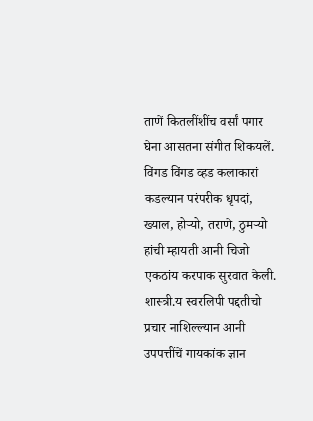ताणें कितलींशींच वर्सां पगार घेना आसतना संगीत शिकयलें. विंगड विंगड व्हड कलाकारां कडल्यान परंपरीक धृपदां, ख्याल, होऱ्यो, तराणे, ठुमऱ्यो हांची म्हायती आनी चिजो एकठांय करपाक सुरवात केली. शास्त्री.य स्वरलिपी पद्दतीचो प्रचार नाशिल्ल्यान आनी उपपत्तींचें गायकांक ज्ञान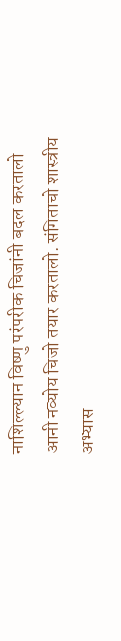नाशिल्ल्यान विष्णु परंपरीक चिजांनी बदल करतालो आनी नव्योय चिजो तयार करतालो. संगिताचो शास्त्रीय अभ्यास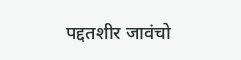पद्दतशीर जावंचो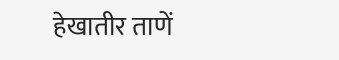हेखातीर ताणें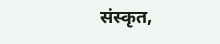संस्कृत,